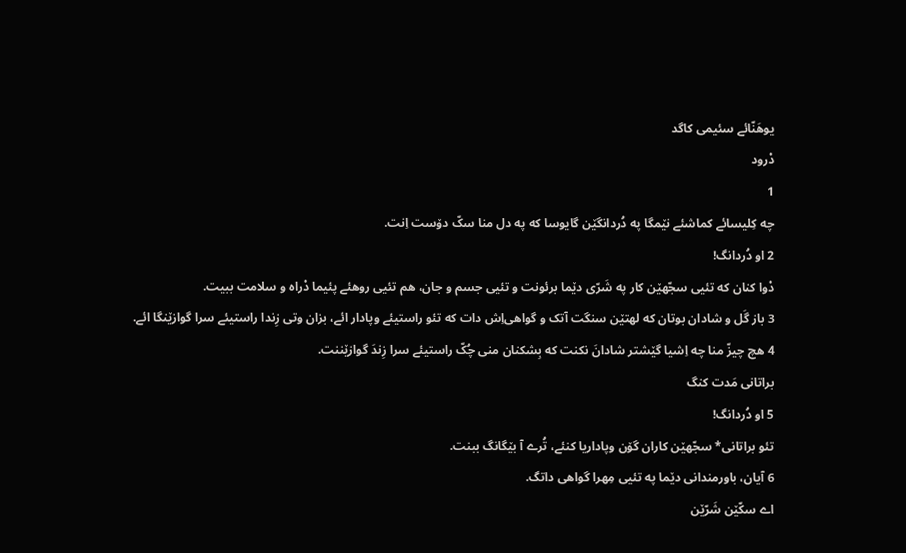یوهَنّائے سئیمی کاگد
دْرود
1
چه کِلیسائے کماشئے نێمگا په دُردانگێن گایوسا که په دل منا سکّ دۆست اِنت.
2 او دُردانگ!
دْوا کنان که تئیی سجّهێن کار په شَرّی دێما برئونت و تئیی جسم و جان، هم تئیی روهئے پئیما دْراه و سلامت ببیت.
3 باز گَل و شادان بوتان که لهتێن سنگت آتک و گواهی‌اِش دات که تئو راستیئے وپادار ائے، بزان وتی زِندا راستیئے سرا گوازێنگا ائے.
4 هچ چیزّ منا چه اِشیا گێشتر شادانَ نکنت که بِشکنان منی چُکّ راستیئے سرا زِندَ گوازێننت.
براتانی مَدت کنگ
5 او دُردانگ!
تئو براتانی* سجّهێن کاران گۆن وپاداریا کنئے، تُرے آ بێگانگ ببنت.
6 آیان، باورمندانی دێما په تئیی مِهرا گواهی داتگ.
اے سکّێن شَرّێن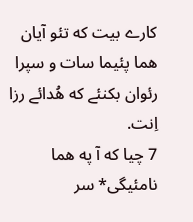کارے بیت که تئو آیان هما پئیما سات و سپرا رئوان بکنئے که هُدائے رزا اِنت.
7 چیا که آ په هما نامئیگی* سر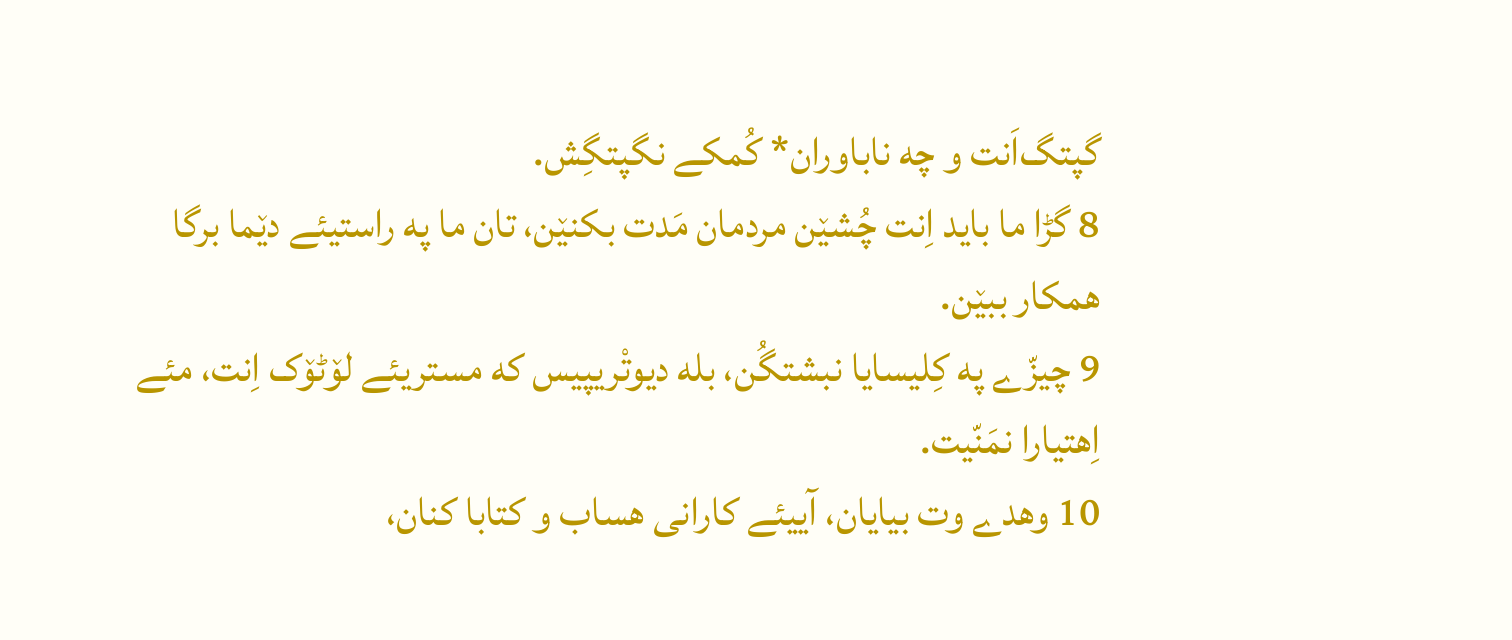گپتگ‌اَنت و چه ناباوران* کُمکے نگپتگِش.
8 گڑا ما باید اِنت چُشێن مردمان مَدت بکنێن، تان ما په راستیئے دێما برگا همکار ببێن.
9 چیزّے په کِلیسایا نبشتگُن، بله دیوتْریپیس که مستریئے لۆٹۆک اِنت، مئے اِهتیارا نمَنّیت.
10 وهدے وت بیایان، آییئے کارانی هساب و کتابا کنان،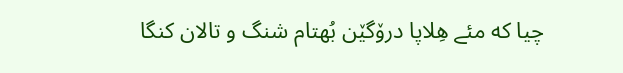چیا که مئے هِلاپا درۆگێن بُهتام شنگ و تالان کنگا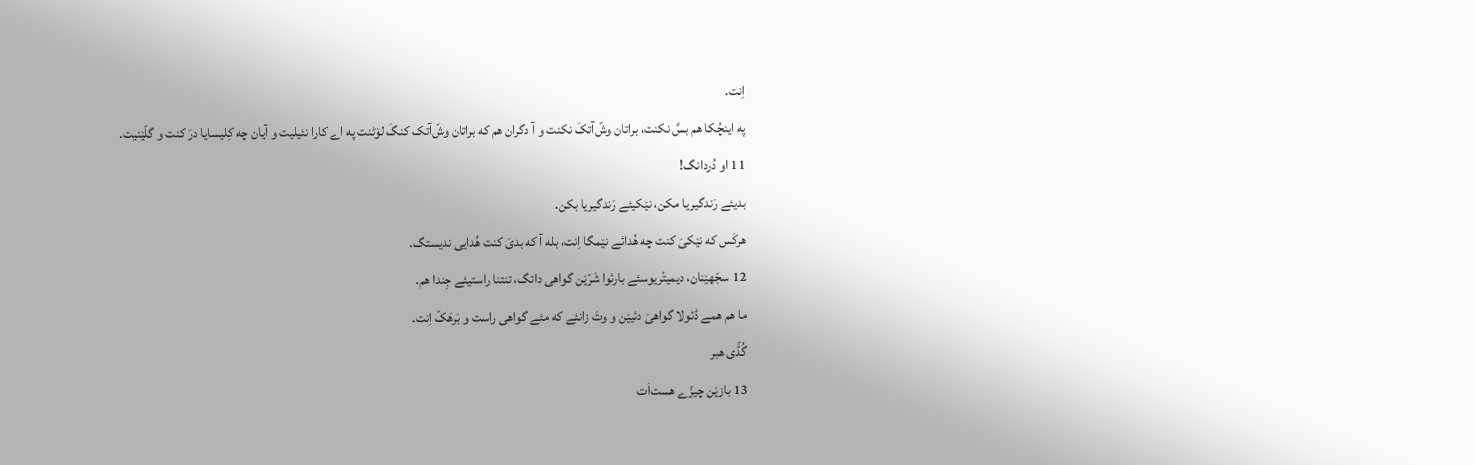اِنت.
په اینچُکا هم بسَّ نکنت، براتان وشّ‌آتکَ نکنت و آ دگران هم که براتان وشّ‌آتک کنگَ لۆٹنت په اے کارا نئیلیت و آیان چه کِلیسایا درَ کنت و گلّێنیت.
11 او دُردانگ!
بدیئے رَندگیریا مکن، نێکیئے رَندگیریا بکن.
هرکَس که نێکیَ کنت چه هُدائے نێمگا اِنت، بله آ که بدیَ کنت هُدایی ندیستگ.
12 سجّهێنان، دیمیتْریوسئے بارئوا شَرّێن گواهی داتگ، تنتنا راستیئے جِندا هم.
ما هم همے ڈئولا گواهیَ دئیێن و وتَ زانئے که مئے گواهی راست و بَرهَکّ اِنت.
گُڈّی هبر
13 بازێن چیزّے هست‌اَت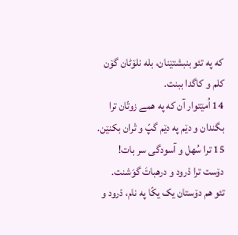که په تئو بنبشتێنان، بله نلۆٹان گۆن کلم و کاگدا ببنت.
14 اُمێتوار آن که په همے زوتّان ترا بگندان و دێم په دێم گپّ و تْران بکنێن.
15 ترا سُهل و آسودگی سر بات!
دۆست ترا دْرود و درهباتَ گوَشنت.
تئو هم دۆستان یک یکّا په نام، دْرود و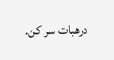درهبات سر کن.